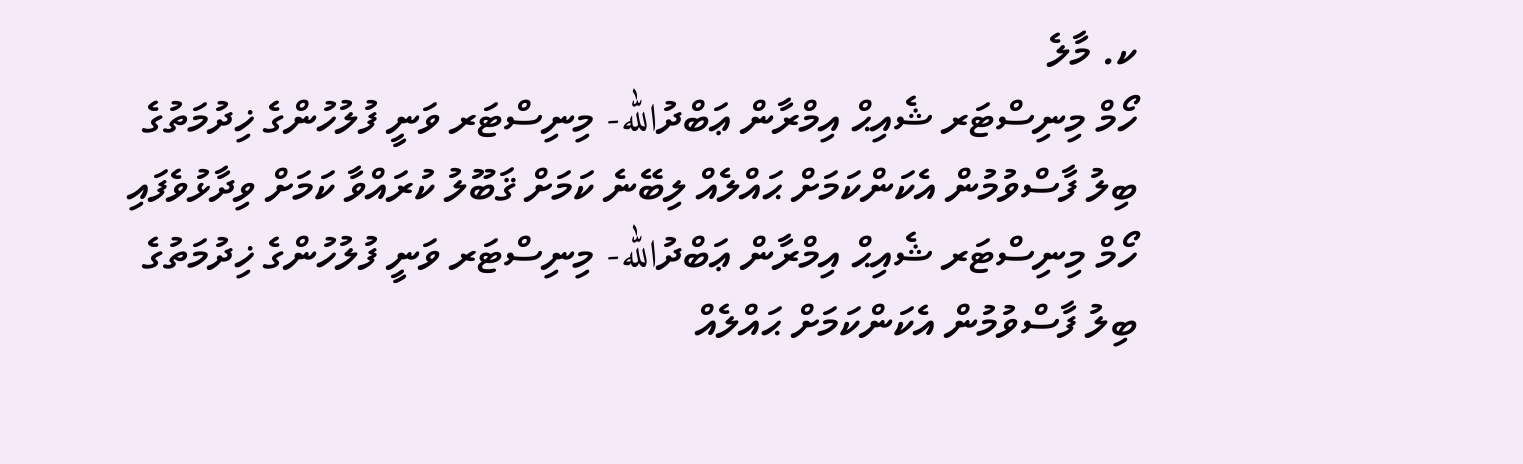ކ. މާލެ
ހޯމް މިނިސްޓަރ ޝެއިޙް އިމްރާން ޢަބްދުالله- މިނިސްޓަރ ވަނީ ފުލުހުންގެ ޚިދުމަތުގެ ބިލު ފާސްވުމުން އެކަންކަމަށް ޙައްލެއް ލިބޭނެ ކަމަށް ޤަބޫލު ކުރައްވާ ކަމަށް ވިދާޅުވެފައި
ހޯމް މިނިސްޓަރ ޝެއިޙް އިމްރާން ޢަބްދުالله- މިނިސްޓަރ ވަނީ ފުލުހުންގެ ޚިދުމަތުގެ ބިލު ފާސްވުމުން އެކަންކަމަށް ޙައްލެއް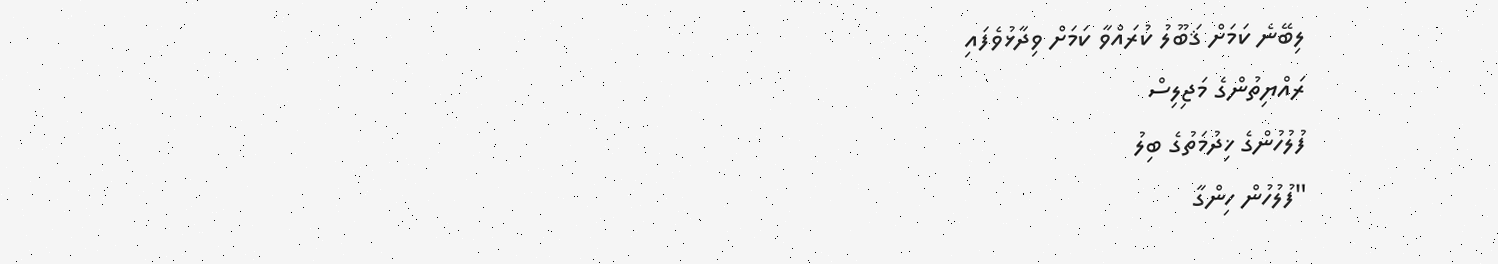ލިބޭނެ ކަމަށް ޤަބޫލު ކުރައްވާ ކަމަށް ވިދާޅުވެފައި
ރައްޔިތުންގެ މަޖިލިސް
ފުލުހުންގެ ޚިދުމަތުގެ ބިލު
"ފުލުހުން ހިންގާ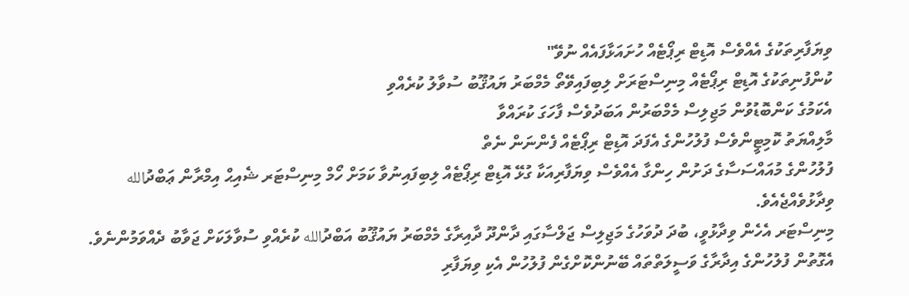ވިޔަފާރިތަކުގެ އެއްވެސް އޮޑިޓް ރިޕޯޓެއް ހުށައަޅާފައެއް ނުވޭ"
ކުންފުނިތަކުގެ އޮޑިޓް ރިޕޯޓެއް މިނިސްޓަރަށް ލިބިފައިވޭތޯ މެމްބަރު ޔައުޤޫބު ސުވާލު ކުރެއްވި
އެކަމުގެ ކަންބޮޑުވުން މަޖިލިސް މެމްބަރުން އަބަދުވެސް ފާހަގަ ކުރައްވާ
މާލިއްޔަތު ކޮމިޓީންވެސް ފުލުހުންގެ އެފަދަ އޮޑިޓް ރިޕޯޓެއް ފެންނަން ނެތް
ފުލުހުންގެ މުއައްސަސާގެ ދަށުން ހިންގާ އެއްވެސް ވިޔަފާރިއަކާ ގުޅޭ އޮޑިޓް ރިޕޯޓެއް ލިބިފައިނުވާ ކަމަށް ހޯމް މިނިސްޓަރ ޝެއިޙް އިމްރާން ޢަބްދުالله ވިދާޅުވެއްޖެއެވެ.
މިނިސްޓަރ އެހެން ވިދާޅުވީ، ބުދަ ދުވަހުގެ މަޖިލިސް ޖަލްސާގައި ދާންދޫ ދާއިރާގެ މެމްބަރު ޔައުޤޫބު އަބްދުالله ކުރެއްވި ސުވާލަކަށް ޖަވާބު ދެއްވަމުންނެވެ. އެގޮތުން ފުލުހުންގެ އިދާރާގެ ވަސީލަތްތައް ބޭނުންކޮށްގެން ފުލުހުން އެކި ވިޔަފާރި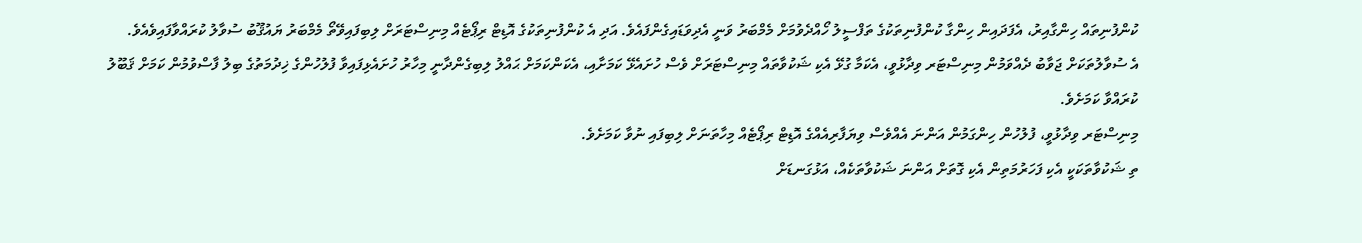ކުންފުނިތައް ހިންގާއިރު، އެފަދައިން ހިންގާ ކުންފުނިތަކުގެ ތަފްސީލު ހޯއްދެވުމަށް މެމްބަރު ވަނީ އެދިވަޑައިގެންފައެވެ. އަދި އެ ކުންފުނިތަކުގެ އޮޑިޓް ރިޕޯޓެއް މިނިސްޓަރަށް ލިބިފައިވޭތޯ މެމްބަރު ޔައުޤޫބު ސުވާލު ކުރައްވާފައިވެއެވެ.
އެ ސުވާލުތަކަށް ޖަވާބު ދެއްވަމުން މިނިސްޓަރ ވިދާޅުވީ، އެކަމާ ގުޅޭ އެކި ޝަކުވާތައް މިނިސްޓަރަށް ވެސް ހުށައެޅޭ ކަމަށާއި، އެކަންކަމަށް ޙައްލު ލިބިގެންދާނީ މިހާރު ހުށައެޅިފައިވާ ފުލުހުންގެ ޚިދުމަތުގެ ބިލު ފާސްވުމުން ކަމަށް ޤަބޫލު ކުރައްވާ ކަމަށެވެ.
މިނިސްޓަރ ވިދާޅުވީ، ފުލުހުން ހިންގަމުން އަންނަ އެއްވެސް ވިޔަފާރިއެއްގެ އޮޑިޓް ރިޕޯޓެއް މިހާތަނަށް ލިބިފައި ނުވާ ކަމަށެވެ.
ތި ޝަކުވާތަކަކީ އެކި ފަހަރުމަތިން އެކި ގޮތަށް އަންނަ ޝަކުވާތަކެއް، އަޅުގަނޑަށް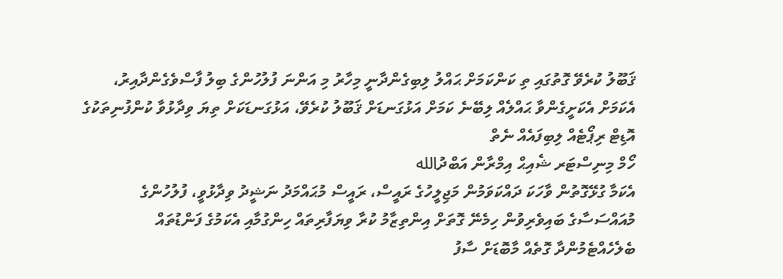ޤަބޫލު ކުރެވޭ ގޮތުގައި ތި ކަންކަމަށް ޙައްލު ލިބިގެންދާނީ މިހާރު މި އަންނަ ފުލުހުންގެ ބިލު ފާސްވެގެންދާއިރު، އެކަމަށް އެކަށީގެންވާ ޙައްލެއް ލިބޭނެ ކަމަށް އަޅުގަނޑަށް ޤަބޫލު ކުރެވޭ، އަޅުގަނޑަކަށް ތިޔަ ވިދާޅުވާ ކުންފުނިތަކުގެ އޮޑިޓް ރިޕޯޓެއް ލިބިފައެއް ނެތް
ހޯމް މިނިސްޓަރ ޝެއިޙް އިމްރާން އަބްދުالله
އެކަމާ ގުޅޭގޮތުން ވާހަކަ ދައްކަވަމުން މަޖިލީހުގެ ރައީސް، ރައީސް މުޙައްމަދު ނަޝީދު ވިދާޅުވީ، ފުލުހުންގެ މުއައްސަސާގެ ބައިވެރިވުން ހިމެނޭ ގޮތަށް އިންތިޒާމު ކުރާ ވިޔަފާރިތައް ހިންގުމާއި އެކަމުގެ ފަންޑުތައް ބެލެހެއްޓެމުންދާ ގޮތެއް މާބޮޑަށް ސާފު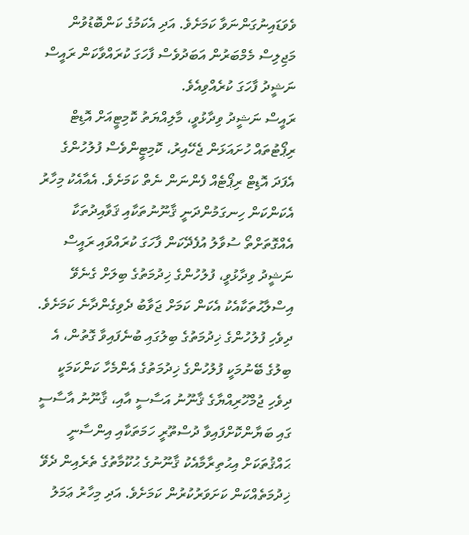ވެވަޑައިނުގަންނަވާ ކަމަށެވެ. އަދި އެކަމުގެ ކަންބޮޑުވުން މަޖިލިސް މެމްބަރުން އަބަދުވެސް ފާހަގަ ކުރައްވާކަން ރައީސް ނަޝީދު ފާހަގަ ކުރެއްވިއެވެ.
ރައީސް ނަޝީދު ވިދާޅުވީ، މާލިއްޔަތު ކޮމިޓީއަށް އޮޑިޓް ރިޕޯޓުތައް ހުށައަޅަން ޖެހޭއިރު، ކޮމިޓީންވެސް ފުލުހުންގެ އެފަދަ އޮޑިޓް ރިޕޯޓެއް ފެންނަން ނެތް ކަމަށެވެ. އެއާއެކު މިހާރު އެކަންކަން ހިނގަމުންދަނީ ޤާނޫނުތަކާއި ޤަވާއިދުތަކާ އެއްގޮތަށްތޯ ސުވާލު އުފެދޭކަން ފާހަގަ ކުރައްވައި ރައީސް ނަޝީދު ވިދާޅުވީ، ފުލުހުންގެ ޚިދުމަތުގެ ބިލަށް ގެނެވޭ އިސްލާޙުތަކާއެކު އެކަން ކަމަށް ޖަވާބު ދެވިގެންދާނެ ކަމަށެވެ.
ދިވެހި ފުލުހުންގެ ޚިދުމަތުގެ ބިލުގައި ބުނެފައިވާ ގޮތުން، އެ ބިލުގެ ބޭނުމަކީ ފުލުހުންގެ ޚިދުމަތުގެ އެންމެހާ ކަންކަމަކީ ދިވެހި ޖުމްހޫރިއްޔާގެ ޤާނޫނު އަސާސީ އާއި، ޤާނޫނު އާސާސީ ގައި ބަޔާންކޮށްފައިވާ ދުސްތޫރީ ހަމަތަކާއި އިންސާނީ ޙައްޤުތަކަށް އިޙުތިރާމާއެކު ޤާނޫނުގެ ޙުކޫމާތުގެ ތެރެއިން ދެވޭ ޚިދުމަތެއްކަން ކަށަވަރުކުރުން ކަމަށެވެ. އަދި މިހާރު ޢަމަލު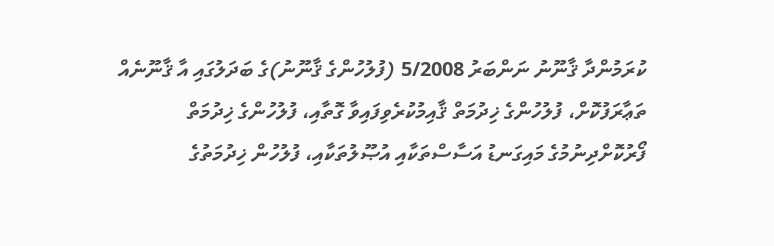ކުރަމުންދާ ޤާނޫނު ނަންބަރު 5/2008 (ފުލުހުންގެ ޤާނޫނު)ގެ ބަދަލުގައި އާ ޤާނޫނެއް ތަޢާރަފުކޮށް، ފުލުހުންގެ ޚިދުމަތް ޤާއިމުކުރެވިފައިވާ ގޮތާއި، ފުލުހުންގެ ޚިދުމަތް ފޯރުކޮށްދިނުމުގެ މައިގަނޑު އަސާސްތަކާއި އުޞޫލުތަކާއި، ފުލުހުން ޚިދުމަތުގެ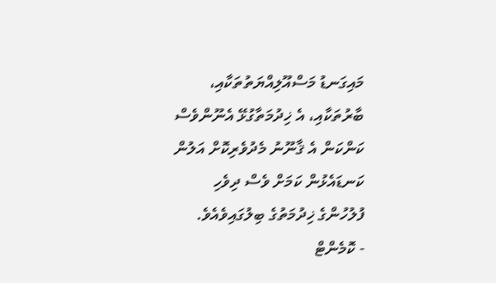މައިގަނޑު މަސްއޫލިއްޔަތުތަކާއި، ބާރުތަކާއި، އެ ޚިދުމަތާގުޅޭ އެނޫންވެސް ކަންކަން އެ ޤާނޫނު މެދުވެރިކޮށް އަލުން ކަނޑައެޅުން ކަމަށް ވެސް ދިވެހި ފުލުހުންގެ ޚިދުމަތުގެ ބިލުގައިވެއެވެ.
- ކޮމެންޓް